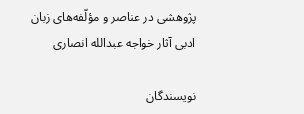پژوهشی در عناصر و مؤلّفه‌های زبان ادبی آثار خواجه عبدالله انصاری

نویسندگان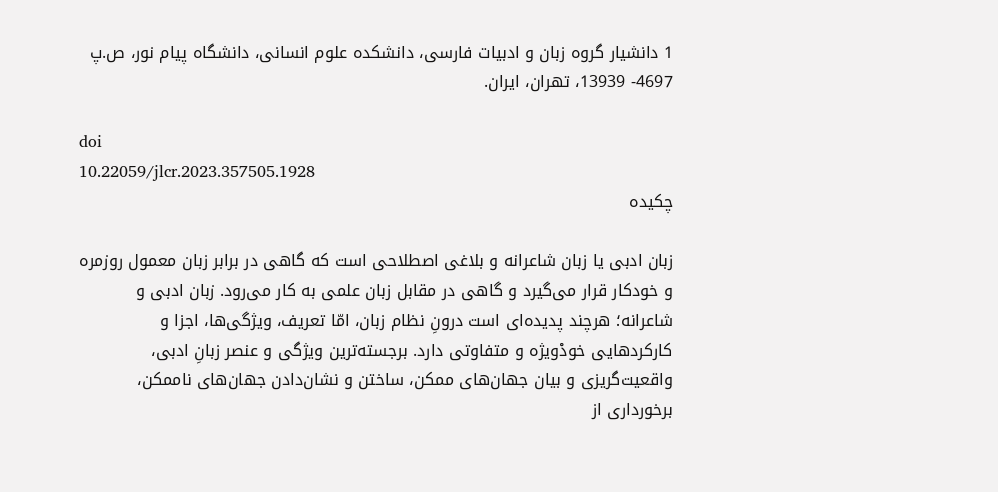1 دانشیار گروه زبان و ادبیات فارسی، دانشکده علوم انسانی، دانشگاه پیام نور، ص.پ 4697- 13939، تهران، ایران.

doi
10.22059/jlcr.2023.357505.1928
چکیده

زبان ادبی یا زبان شاعرانه و بلاغی اصطلاحی است که گاهی در برابر زبان معمول روز‌مره و خودکار قرار می‌گیرد و گاهی در مقابل زبان علمی به کار‌‌ می‌رود. زبان ادبی و شاعرانه؛ هرچند پدیده‌ای است درونِ نظام زبان، امّا تعریف، ویژگی‌ها، اجزا و کارکردهایی ‌خودْ‌ویژه و متفاوتی دارد. برجسته‌ترین ویژگی و عنصر زبانِ ادبی، واقعیت‌گریزی و بیان جهان‌های ممکن، ساختن و نشان‌دادن جهان‌های ناممکن، برخورداری از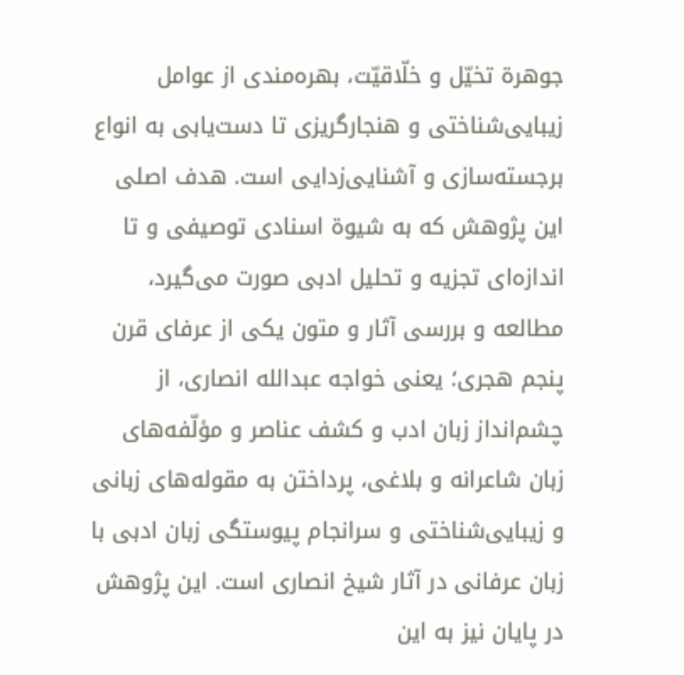جوهرة تخیّل و خلّاقیّت، بهره‌مندی از عوامل زیبایی‌شناختی و هنجارگریزی تا دست‌یابی به انواع برجسته‌سازی و آشنایی‌زدایی است. هدف اصلی این پژوهش که به شیوة اسنادی توصیفی و تا اندازه‌ای تجزیه و تحلیل ادبی صورت می‌گیرد، مطالعه و بررسی آثار و متون یکی از عرفای قرن پنجم هجری؛ یعنی خواجه عبدالله انصاری، از چشم‌انداز زبان ادب و کشف عناصر و مؤلّفه‌های زبان شاعرانه و بلاغی، پرداختن به مقوله‌های زبانی و زیبایی‌شناختی و سرانجام پیوستگی زبان ادبی با زبان عرفانی در آثار شیخ انصاری است. این پژوهش در پایان نیز به ‌این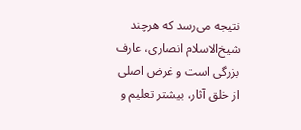نتیجه می‌‌رسد که هرچند شیخ‌الاسلام انصاری، عارف بزرگی است و غرض اصلی از خلق آثار، بیشتر تعلیم و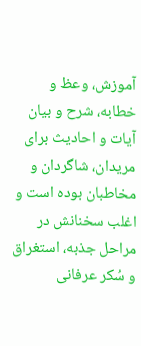آموزش، وعظ و خطابه، شرح و بیان آیات و احادیث برای مریدان، شاگردان و مخاطبان بوده است و اغلب سخنانش در مراحل جذبه، استغراق و سُکر عرفانی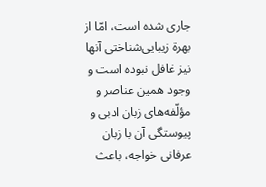جاری شده است، امّا از بهرة زیبایی‌شناختی آنها نیز غافل نبوده است و وجود همین عناصر و مؤلّفه‌های زبان ادبی و پیوستگی آن با زبان عرفانی خواجه، باعث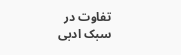تفاوت در سبک ادبی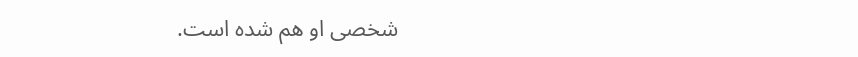شخصی او هم شده است.